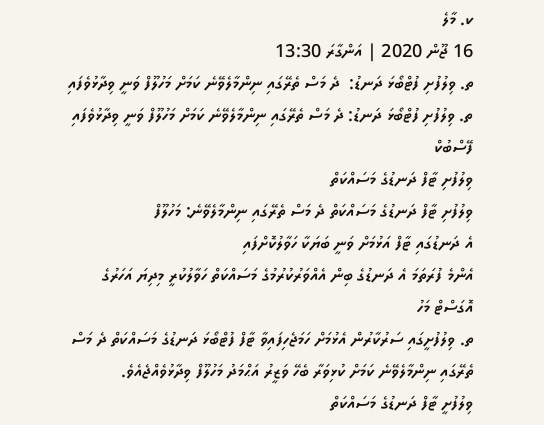ކ. މާލެ
16 ޖޫން 2020 | އަންގާރަ 13:30
ތ. ވިލުފުށި ފުޓްބޯޅަ ދަނޑު:  ދެ މަސް ތެރޭގައި ނިންމާލެވޭނެ ކަމަށް މަހުލޫފް ވަނީ ވިދާޅުވެފައި
ތ. ވިލުފުށި ފުޓްބޯޅަ ދަނޑު: ދެ މަސް ތެރޭގައި ނިންމާލެވޭނެ ކަމަށް މަހުލޫފް ވަނީ ވިދާޅުވެފައި
ފޭސްބުކް
ވިލުފުށި ޓާފް ދަނޑުގެ މަސައްކަތް
ވިލުފުށި ޓާފް ދަނޑުގެ މަސައްކަތް ދެ މަސް ތެރޭގައި ނިންމާލެވޭނެ: މަހުލޫފް
އެ ދަނޑުގައި ޓާފް އަޅުމަށް ވަނީ ބަޔަކާ ހަވާލުކޮށްފައި
އެންމެ ފުރަތަމަ އެ ދަނޑުގެ ބިން އެއްވަރުކުރުމުގެ މަސައްކަތް ހަވާލުކުރީ މިދިޔަ އަހަރުގެ އޮގަސްޓް މަހު
ތ. ވިލުފުށީގައި ސަރުކާރުން އެޅުމަށް ހަމަޖެހިފައިވާ ޓާފް ފުޓްބޯޅަ ދަނޑުގެ މަސައްކަތް ދެ މަސް ތެރޭގައި ނިންމާލެވޭނެ ކަމަށް ކުޅިވަރާ ބެހޭ ވަޒީރު އަޙްމަދު މަހުލޫފް ވިދާޅުވެއްޖެއެވެ.
ވިލުފުށީ ޓާފް ދަނޑުގެ މަސައްކަތް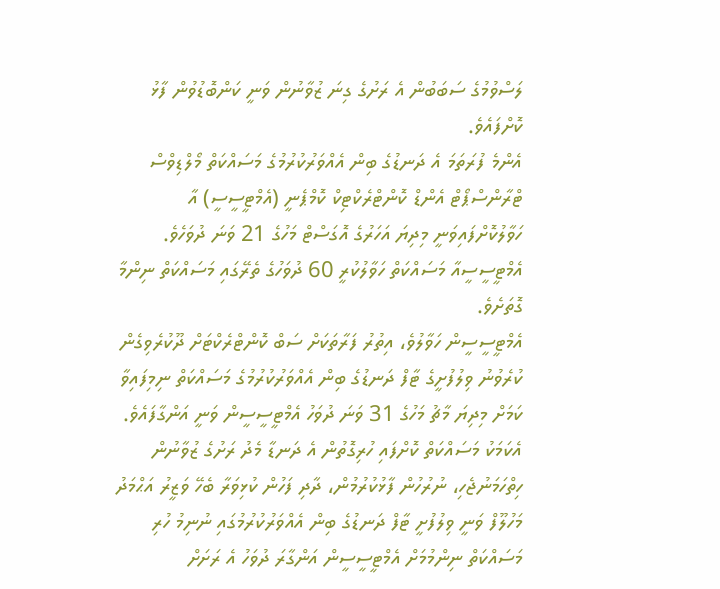ލަސްވުމުގެ ސަބަބުން އެ ރަށުގެ ގިނަ ޒުވާނުން ވަނީ ކަންބޮޑުވުން ފާޅު ކޮށްފައެވެ.
އެންމެ ފުރަތަމަ އެ ދަނޑުގެ ބިން އެއްވަރުކުރުމުގެ މަސައްކަތް މޯލްޑިވްސް ޓްރާންސްޕޯޓް އެންޑް ކޮންޓްރެކްޓިކް ކޮމްޕެނީ (އެމްޓީސީސީ) އާ ހަވާލުކޮށްފައިވަނީ މިދިޔަ އަހަރުގެ އޮގަސްޓް މަހުގެ 21 ވަނަ ދުވަހެވެ. އެމްޓީސީސީއާ މަސައްކަތް ހަވާލުކުރީ 60 ދުވަހުގެ ތެރޭގައި މަސައްކަތް ނިންމާ ގޮތަށެވެ.
އެމްޓީސީސީން ހަވާލުވެ، އިތުރު ފަރާތަކަށް ސަބް ކޮންޓްރެކްޓަށް ދޫކުރެވިގެން ކުރެވުނު ވިލުފުށީގެ ޓާފް ދަނޑުގެ ބިން އެއްވަރުކުރުމުގެ މަސައްކަތް ނިމިފައިވާ ކަމަށް މިދިޔަ މާޗު މަހުގެ 31 ވަނަ ދުވަހު އެމްޓީސީސީން ވަނީ އަންގާފައެވެ.
އެކަމަކު މަސައްކަތް ކޮށްފައި ހުރިގޮތުން އެ ދަނޑާ މެދު ރަށުގެ ޒުވާނުން ހިތްހަމަނުޖެހި، ނުރުހުން ފާޅުކުރުމުން، ދާދި ފަހުން ކުޅިވަރާ ބެހޭ ވަޒީރު އަޙްމަދު މަހުލޫފް ވަނީ ވިލުފުށީ ޓާފް ދަނޑުގެ ބިން އެއްވަރުކުރުމުގައި ނުނިމު ހުރި މަސައްކަތް ނިންމުމަށް އެމްޓީސީސީން އަންގާރަ ދުވަހު އެ ރަށަށް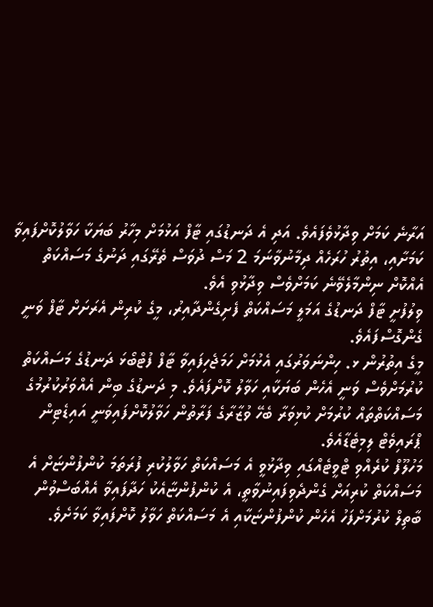އަރާނެ ކަމަށް ވިދާޅުވެފައެވެ. އަދި އެ ދަނޑުގައި ޓާފް އަޅުމަށް މިހާރު ބަޔަކާ ހަވާލުކޮށްފައިވާ ކަމަށާއި، އިތުރު ހުރަހެއް ދިމާނުވާނަމަ 2 މަސް ދުވަސް ތެރޭގައި ދަނުގެ މަސައްކަތް އެއްކޮށް ނިންމާލެވޭނެ ކަމަށްވެސް ވިދާޅުވި އެވެ.
ވިލުފުށީ ޓާފް ދަނޑުގެ އަމަލީ މަސައްކަތް ފެށިގެންދާއިރު، މީގެ ކުރިން އެރަށަށް ޓާފް ވަނީ ގެންގޮސްފައެވެ.
މީގެ އިތުރުން ޅ. ހިންނަވަރުގައި އެޅުމަށް ހަމަޖެހިފައިވާ ޓާފް ފުޓްބޯޅަ ދަނޑުގެ މަސައްކަތް ކުރުމަށްވެސް ވަނީ އެހެން ބަޔަކާއި ހަވާލު ކޮށްފައެވެ. މި ދަނޑުގެ ބިން އެއްވަރުކުރުމުގެ މަސައްކަތްތައް ކުރުމަށް ކުޅިވަރާ ބެހޭ ވުޒާރާގެ ފަރާތުން ހަވާލުކޮށްފައިވަނީ އައިޑެޓިން ޕްރައިވެޓް ލިމިޓެޑާއެވެ.
މަހުލޫފް ކުރެއްވި ޓްވީޓެއްގައި ވިދާޅުވީ އެ މަސައްކަތް ހަވާލުކުރި ފުރަތަމަ ކުންފުންޏަށް އެ މަސައްކަތް ކުރިއަށް ގެންދެވިފައިނުވާތީ، އެ ކުންފުންޏާއެކު ހަދާފައިވާ އެއްބަސްވުން ބާތިލް ކުރުމަށްފަހު އެހެން ކުންފުންޏަކާއި އެ މަސައްކަތް ހަވާލު ކޮށްފައިވާ ކަމަށެވެ.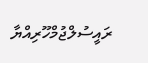ރައީސުލްޖުމްހޫރިއްޔާ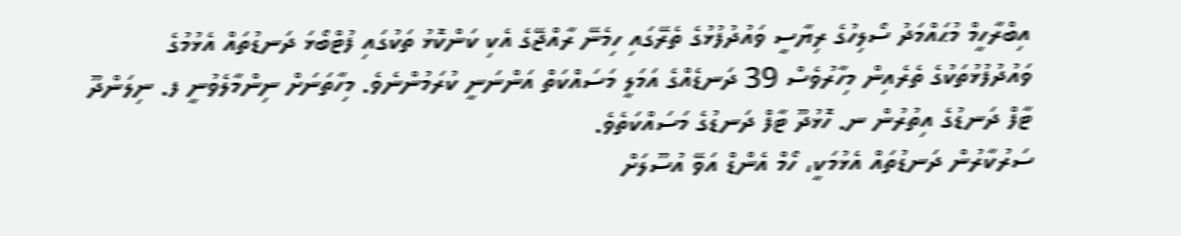އިބްރާހީމް މުޙައްމަދު ސޯލިހުގެ ރިޔާސީ ވައުދުފުޅުގެ ތެރޭގައި ހިމެނޭ ރާއްޖޭގެ އެކި ކަންކޮޅު ތަކުގައި ފުޓްބޯޅަ ދަނޑުތައް އެޅުމުގެ ވައުދުފުޅުތަކުގެ ތެރެއިން މިހާރުވެސް 39 ދަނޑެއްގެ އަމަލީ މަސައްކަތް އަންނަނީ ކުރަމުންނެވެ. މިހާތަނަށް ނިންމާލެވުނީ ފ. ނިލަންދޫ ޓާފް ދަނޑުގެ އިތުރުން ނ. ހޮޅުދޫ ޓާފް ދަނޑުގެ މަސައްކަތެވެ.
ސަރުކާރުން ދަނޑުތައް އެޅުމަކީ، ހޯމް އެންޑް އަވޭ އުސޫލަށް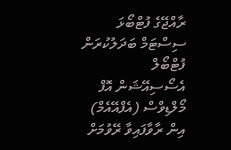ރާއްޖޭގެ ފުޓްބޯޅަ ސިސްޓަމް ބަދަލުކުރަން ފުޓްބޯލް އެސޯސިއޭޝަން އޮފް މޯލްޑިވްސް (އެފްއޭއެމް) އިން ރާވާފައިވާ ރޭވުމަށް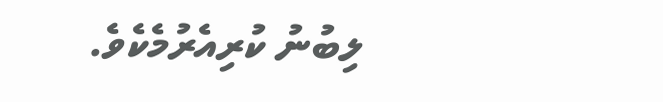ލިބުނު ކުރިއެރުމެކެވެ.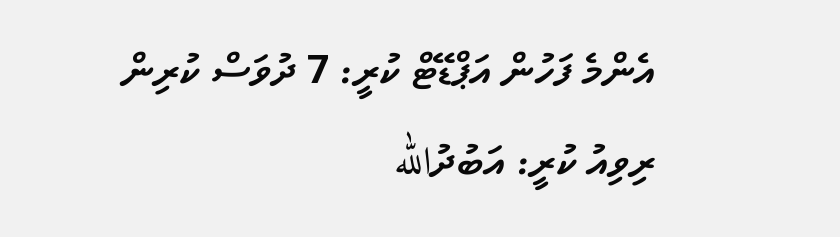އެންމެ ފަހުން އަޕްޑޭޓް ކުރީ: 7 ދުވަސް ކުރިން
ރިވިއު ކުރީ: އަބުދުالله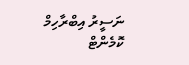ނަސީރު އިބްރާހިމް
ކޮމެންޓް